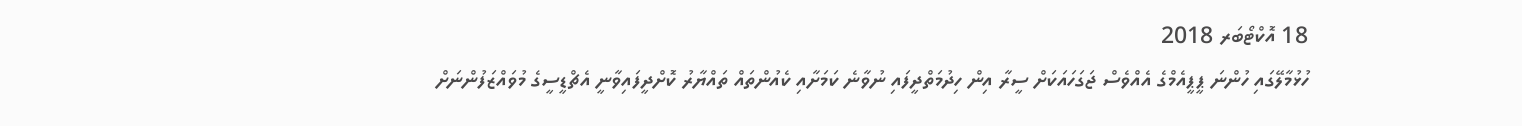18 އޮކްޓޯބަރ 2018
ހުޅުމާލޭގައި ހުންނަ ޕީޕީއެމްގެ އެއްވެސް ޖަގަހައަކަށް ސީރާ އިން ހިދުމަތްދީފައި ނުވާނެ ކަމަށާއި ކެއުންތައް ތައްޔާރު ކޮށްދީފައިވާނީ އެޗްޑީސީގެ މުވައްޒަފުންނަށް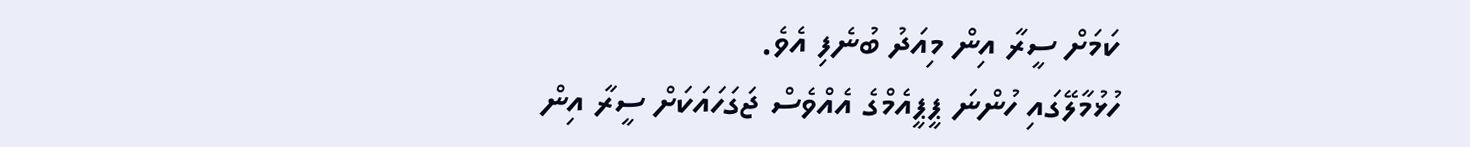ކަމަށް ސީރާ އިން މިއަދު ބުނެފި އެވެ.
ހުޅުމާލޭގައި ހުންނަ ޕީޕީއެމްގެ އެއްވެސް ޖަގަހައަކަށް ސީރާ އިން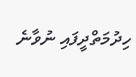ހިދުމަތްދީފައި ނުވާނެ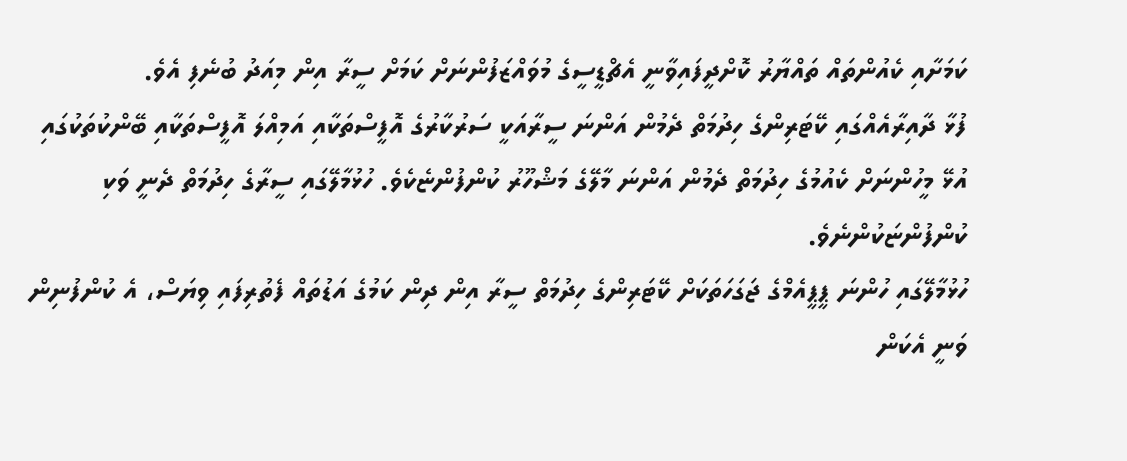ކަމަށާއި ކެއުންތައް ތައްޔާރު ކޮށްދީފައިވާނީ އެޗްޑީސީގެ މުވައްޒަފުންނަށް ކަމަށް ސީރާ އިން މިއަދު ބުނެފި އެވެ.
ފުޅާ ދާއިރާއެއްގައި ކޭޓަރިންގެ ހިދުމަތް ދެމުން އަންނަ ސީރާއަކީ ސަރުކާރުގެ އޮފީސްތަކާއި އަމިއްލަ އޮފީސްތަކާއި ބޭންކުތަކުގައި އުޅޭ މީހުންނަށް ކެއުމުގެ ހިދުމަތް ދެމުން އަންނަ މާލޭގެ މަޝްހޫރު ކުންފުންޏެކެވެ. ހުޅުމާލޭގައި ސީރާގެ ހިދުމަތް ދެނީ ވަކި ކުންފުންޏަކުންނެވެ.
ހުޅުމާލޭގައި ހުންނަ ޕީޕީއެމްގެ ޖަގަހަތަކަށް ކޭޓަރިންގެ ހިދުމަތް ސީރާ އިން ދިން ކަމުގެ އަޑުތައް ފެތުރިފައި ވިޔަސް، އެ ކުންފުނިން ވަނީ އެކަން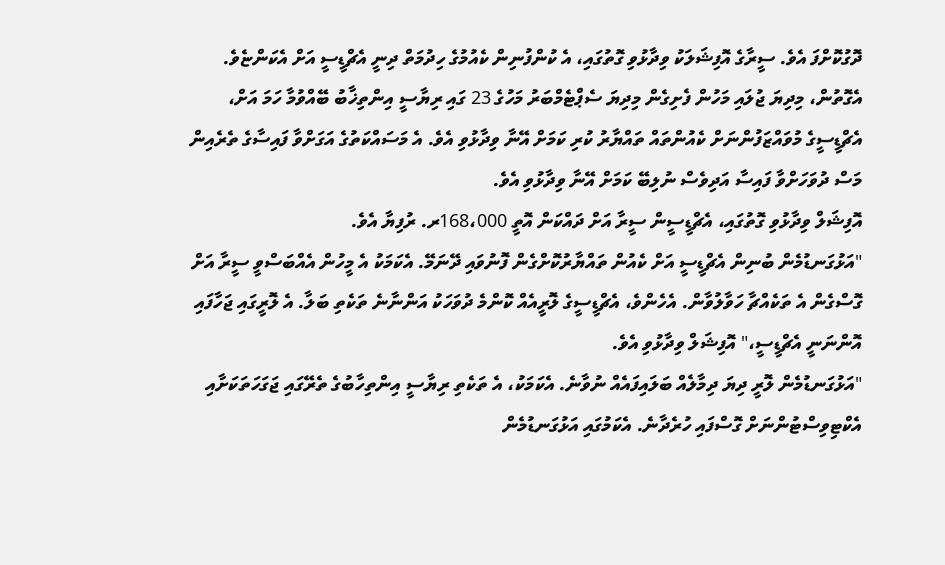ދޮގުކޮށްފަ އެވެ. ސީރާގެ އޮފިޝަލަކު ވިދާޅުވި ގޮތުގައި، އެ ކުންފުނިން ކެއުމުގެ ހިދުމަތް ދިނީ އެޗްޑީސީ އަށް އެކަންޏެވެ.
އެގޮތުން، މިދިޔަ ޖުލައި މަހުން ފެށިގެން މިދިޔަ ސެޕްޓެމްބަރު މަހުގެ 23 ގައި ރިޔާސީ އިންތިޚާބު ބޭއްވުމާ ހަމަ އަށް، އެޗްޑީސީގެ މުވައްޒަފުންނަށް ކެއުންތައް ތައްޔާރު ކުރި ކަމަށް އޭނާ ވިދާޅުވި އެވެ. އެ މަސައްކަތުގެ އަގަށްވާ ފައިސާގެ ތެރެއިން މަސް ދުވަހަށްވާ ފައިސާ އަދިވެސް ނުލިބޭ ކަމަށް އޭނާ ވިދާޅުވި އެވެ.
އޮފިޝަލް ވިދާޅުވި ގޮތުގައި، އެޗްޑީސީން ސީރާ އަށް ދައްކަން އޮތީ 168،000ރ. ރުފިޔާ އެވެ.
"އަޅުގަނޑުމެން ބުނިން އެޗްޑީސީ އަށް ކެއުން ތައްޔާރުކޮށްގެން ފޮނުވައި ދޭނަމޭ. އެކަމަކު އެ މީހުން އެއްބަސްވީ ސީރާ އަށް ގޮސްގެން އެ ތަކެއްޗާ ހަވާލުވާން. އެހެންވެ، އެޗްޑީސީގެ ލޮރީއެއް ކޮންމެ ދުވަހަކު އަންނާނެ ތަކެތި ބަލާ. އެ ލޮރީގައި ޖަހާފައި އޮންނަނީ އެޗްޑީސީ،" އޮފިޝަލް ވިދާޅުވި އެވެ.
"އަޅުގަނޑުމެން ލޮރީ ދިޔަ ދިމާލެއް ބަލައިފައެއް ނުވާނެ. އެކަމަކު، އެ ތަކެތި ރިޔާސީ އިންތިހާބުގެ ތެރޭގައި ޖަގަހަތަކަށާއި އެކްޓިވިސްޓުންނަށް ގޮސްފައި ހުރެދާނެ. އެކަމުގައި އަޅުގަނޑުމެން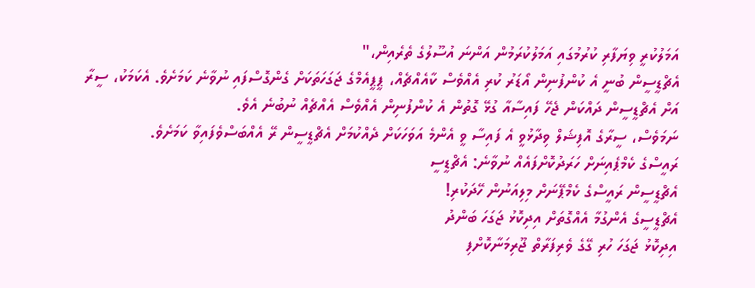އަމަލުކުރީ ވިޔަފާރި ކުރުމުގައި އަމަލުކުރަމުން އަންނަ އުސޫލުގެ ތެރެއިން،"
އެޗްޑީސީން ބުނީ އެ ކުންފުނިން އޯޑަރު ކުރި އެއްވެސް ކާއެއްޗެއް، ޕީޕީއެމްގެ ޖަގަހަތަކަށް ގެންގޮސްފައި ނުވާނެ ކަމަށެވެ. އެކަމަކު، ސީރާ އަށް އެޗްޑީސީން ދައްކަން ޖެހޭ ފައިސާއާ ގުޅޭ ގޮތުން އެ ކުންފުނިން އެއްވެސް އެއްޗެއް ނުބުނެ އެވެ.
ނަމަވެސް، ސީރާގެ އޮފިޝަލް ވިދާޅުވީ އެ ފައިސާ ވީ އެންމެ އަވަހަކަށް ދެއްކުމަށް އެޗްޑީސީން ރޭ އެއްބަސްވެފައިވާ ކަމަށެވެ.
ރައީސްގެ ކެމްޕެއިނަށް ހަރަދުކޮށްފައެއް ނުވާނެ: އެޗްޑީސީ
އެޗްޑީސީން ރައީސްގެ ކެމްޕޭނަށް މިލިއަނުން ހޭދަކުރި!
އެޗްޑީސީގެ އެންގުމާ އެއްގޮތަށް އިދިކޮޅު ޖަގަހަ ބަންދު
އިދިކޮޅު ޖަގަހަ ހުރި ގޭގެ ވެރިފަރާތް ޖޫރިމަނާކޮށްފި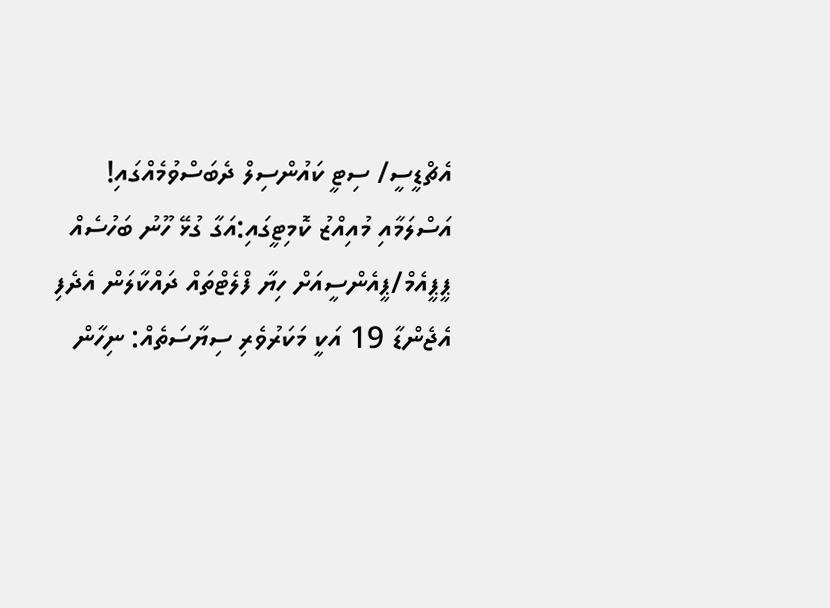އެޗްޑީސީ/ ސިޓީ ކައުންސިލް ދެބަސްވުމެއްގައި!
އަސްލަމާއި މުއިއްޒު ކޮމިޓީގައި:އަގާ ގުޅޭ ހޫނު ބަހުސެއް
ޕީޕީއެމް/ޕީއެންސީއަށް ހިޔާ ފްލެޓްތައް ދައްކާލަން އެދެފި
އެޖެންޑާ 19 އަކީ މަކަރުވެރި ސިޔާސަތެއް: ނިހާން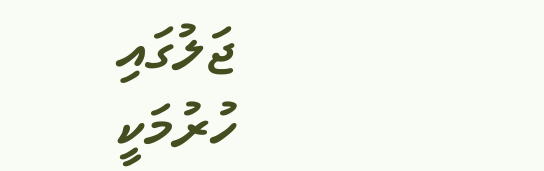ޖަލުގައި ހުރުމަކީ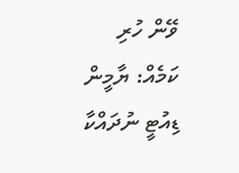ވޭން ހުރި ކަމެއް: ޔާމީން
ޑިއުޓީ ނުދައްކާ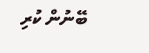ބޭނުން ކުރި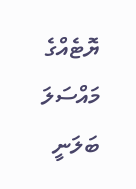ޔޮޓެއްގެ މައްސަލަ ބަލަނީ